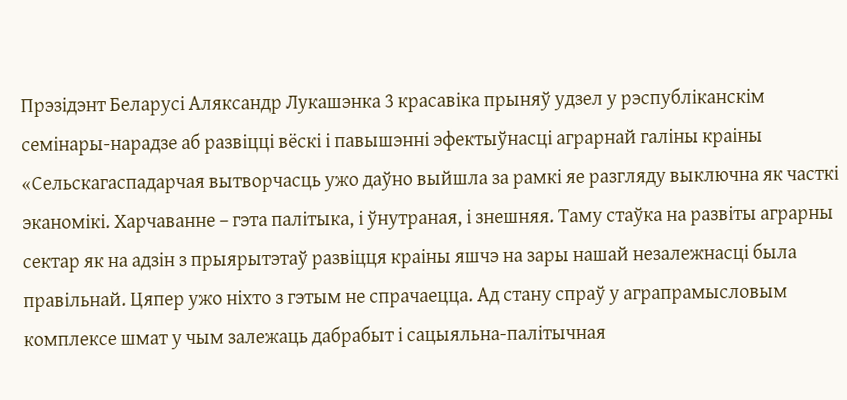Прэзідэнт Беларусі Аляксандр Лукашэнка 3 красавіка прыняў удзел у рэспубліканскім семінары-нарадзе аб развіцці вёскі і павышэнні эфектыўнасці аграрнай галіны краіны
«Сельскагаспадарчая вытворчасць ужо даўно выйшла за рамкі яе разгляду выключна як часткі эканомікі. Харчаванне – гэта палітыка, і ўнутраная, і знешняя. Таму стаўка на развіты аграрны сектар як на адзін з прыярытэтаў развіцця краіны яшчэ на зары нашай незалежнасці была правільнай. Цяпер ужо ніхто з гэтым не спрачаецца. Ад стану спраў у аграпрамысловым комплексе шмат у чым залежаць дабрабыт і сацыяльна-палітычная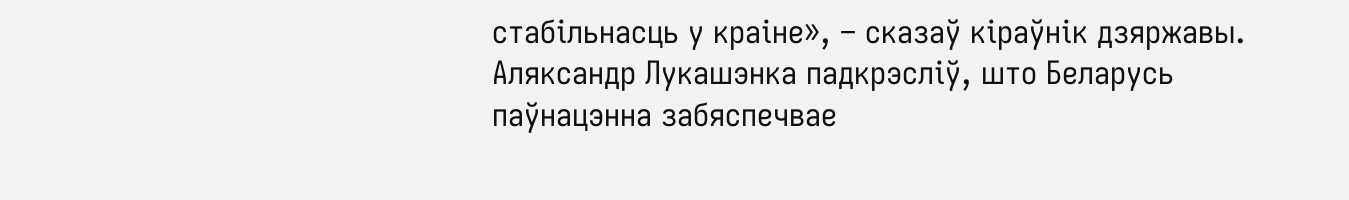стабільнасць у краіне», – сказаў кіраўнік дзяржавы.
Аляксандр Лукашэнка падкрэсліў, што Беларусь паўнацэнна забяспечвае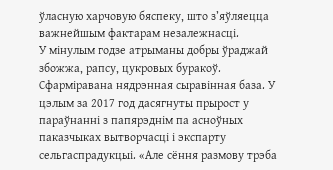ўласную харчовую бяспеку, што з’яўляецца важнейшым фактарам незалежнасці.
У мінулым годзе атрыманы добры ўраджай збожжа, рапсу, цукровых буракоў. Сфарміравана нядрэнная сыравінная база. У цэлым за 2017 год дасягнуты прырост у параўнанні з папярэднім па асноўных паказчыках вытворчасці і экспарту сельгаспрадукцыі. «Але сёння размову трэба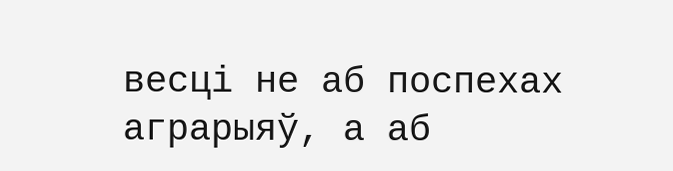весці не аб поспехах аграрыяў, а аб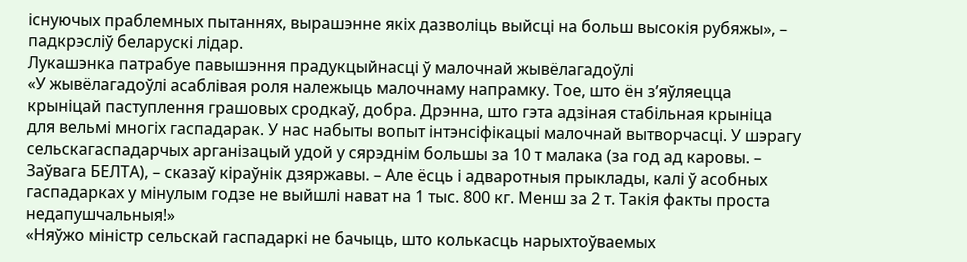існуючых праблемных пытаннях, вырашэнне якіх дазволіць выйсці на больш высокія рубяжы», – падкрэсліў беларускі лідар.
Лукашэнка патрабуе павышэння прадукцыйнасці ў малочнай жывёлагадоўлі
«У жывёлагадоўлі асаблівая роля належыць малочнаму напрамку. Тое, што ён з’яўляецца крыніцай паступлення грашовых сродкаў, добра. Дрэнна, што гэта адзіная стабільная крыніца для вельмі многіх гаспадарак. У нас набыты вопыт інтэнсіфікацыі малочнай вытворчасці. У шэрагу сельскагаспадарчых арганізацый удой у сярэднім большы за 10 т малака (за год ад каровы. – Заўвага БЕЛТА), – сказаў кіраўнік дзяржавы. – Але ёсць і адваротныя прыклады, калі ў асобных гаспадарках у мінулым годзе не выйшлі нават на 1 тыс. 800 кг. Менш за 2 т. Такія факты проста недапушчальныя!»
«Няўжо міністр сельскай гаспадаркі не бачыць, што колькасць нарыхтоўваемых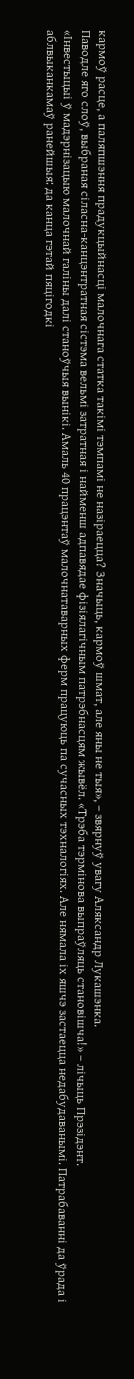кармоў расце, а паляпшэння прадукцыйнасці малочнага статка такімі тэмпамі не назіраецца? Значыць, кармоў шмат, але яны не тыя», – звярнуў увагу Аляксандр Лукашэнка.
Паводле яго слоў, выбраная сіласна-канцэнтратная сістэма вельмі затратная і найменш адпавядае фізіялагічным патрэбнасцям жывёл. «Трэба тэрмінова выпраўляць становішча!» – лічыць Прэзідэнт.
«Інвестыцыі ў мадэрнізацыю малочнай галіны далі станоўчыя вынікі. Амаль 40 працэнтаў малочнатаварных ферм працуюць па сучасных тэхналогіях. Але нямала іх яшчэ застаецца недабудаванымі. Патрабаванні да ўрада і аблвыканкамаў ранейшыя: да канца гэтай пяцігодкі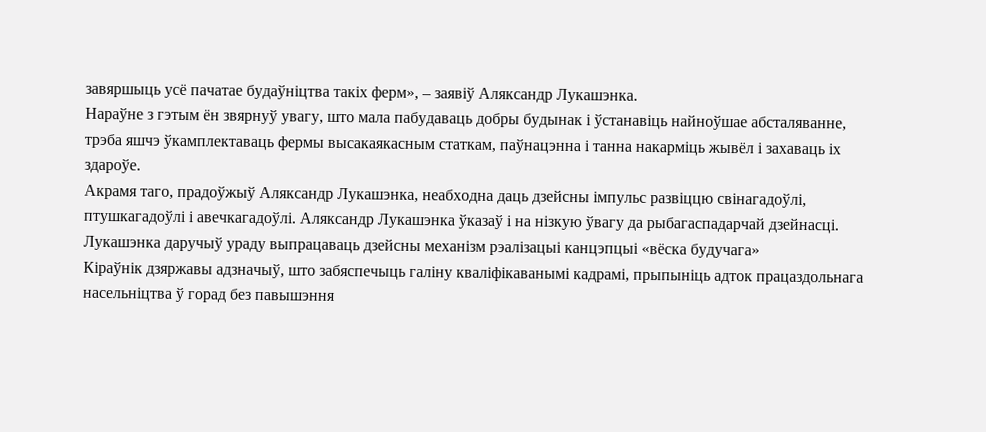завяршыць усё пачатае будаўніцтва такіх ферм», – заявіў Аляксандр Лукашэнка.
Нараўне з гэтым ён звярнуў увагу, што мала пабудаваць добры будынак і ўстанавіць найноўшае абсталяванне, трэба яшчэ ўкамплектаваць фермы высакаякасным статкам, паўнацэнна і танна накарміць жывёл і захаваць іх здароўе.
Акрамя таго, прадоўжыў Аляксандр Лукашэнка, неабходна даць дзейсны імпульс развіццю свінагадоўлі, птушкагадоўлі і авечкагадоўлі. Аляксандр Лукашэнка ўказаў і на нізкую ўвагу да рыбагаспадарчай дзейнасці.
Лукашэнка даручыў ураду выпрацаваць дзейсны механізм рэалізацыі канцэпцыі «вёска будучага»
Кіраўнік дзяржавы адзначыў, што забяспечыць галіну кваліфікаванымі кадрамі, прыпыніць адток працаздольнага насельніцтва ў горад без павышэння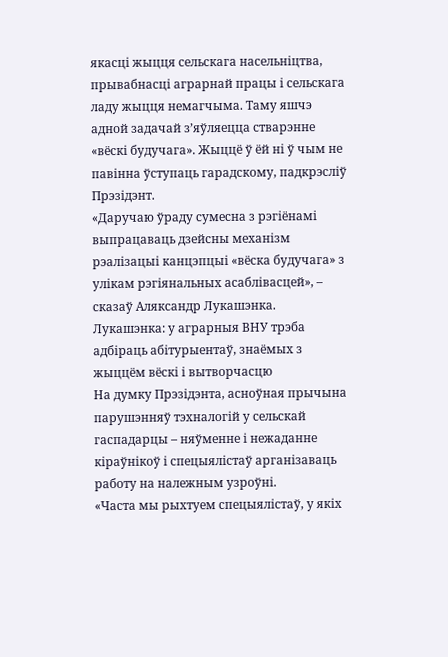якасці жыцця сельскага насельніцтва, прывабнасці аграрнай працы і сельскага ладу жыцця немагчыма. Таму яшчэ адной задачай з’яўляецца стварэнне «вёскі будучага». Жыццё ў ёй ні ў чым не павінна ўступаць гарадскому, падкрэсліў Прэзідэнт.
«Даручаю ўраду сумесна з рэгіёнамі выпрацаваць дзейсны механізм рэалізацыі канцэпцыі «вёска будучага» з улікам рэгіянальных асаблівасцей», – сказаў Аляксандр Лукашэнка.
Лукашэнка: у аграрныя ВНУ трэба адбіраць абітурыентаў, знаёмых з жыццём вёскі і вытворчасцю
На думку Прэзідэнта, асноўная прычына парушэнняў тэхналогій у сельскай гаспадарцы – няўменне і нежаданне кіраўнікоў і спецыялістаў арганізаваць работу на належным узроўні.
«Часта мы рыхтуем спецыялістаў, у якіх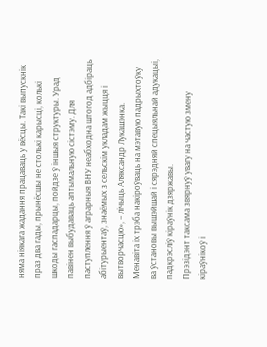няма ніякага жадання працаваць у вёсцы. Такі выпускнік праз два гады, прынёсшы не столькі карысці, колькі шкоды гаспадарцы, пойдзе ў іншыя структуры. Урад павінен выбудаваць аптымальную сістэму. Для паступлення ў аграрныя ВНУ неабходна штогод адбіраць абітурыентаў, знаёмых з сельскім укладам жыцця і вытворчасцю», – лічыць Аляксандр Лукашэнка.
Менавіта іх трэба накіроўваць на мэтавую падрыхтоўку ва ўстановы вышэйшай і сярэдняй спецыяльнай адукацыі, падкрэсліў кіраўнік дзяржавы.
Прэзідэнт таксама звярнуў увагу на частую змену кіраўнікоў і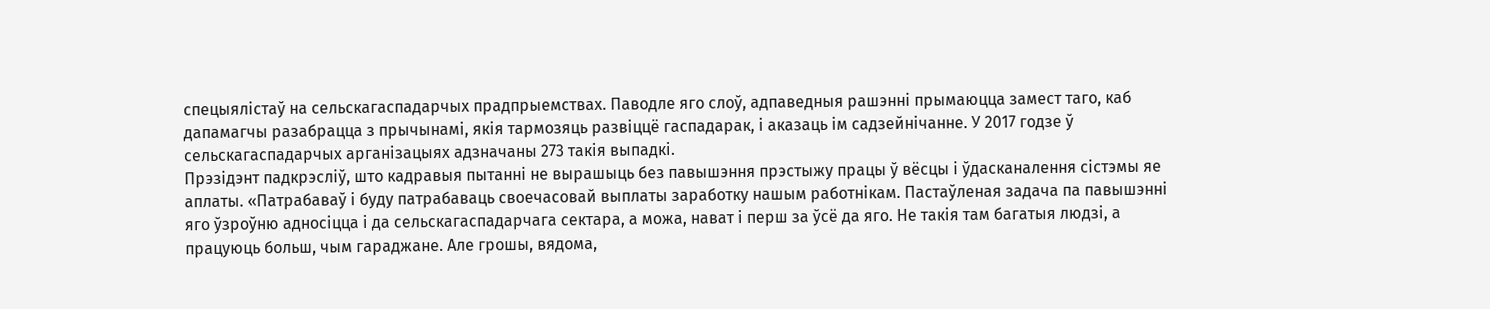спецыялістаў на сельскагаспадарчых прадпрыемствах. Паводле яго слоў, адпаведныя рашэнні прымаюцца замест таго, каб дапамагчы разабрацца з прычынамі, якія тармозяць развіццё гаспадарак, і аказаць ім садзейнічанне. У 2017 годзе ў сельскагаспадарчых арганізацыях адзначаны 273 такія выпадкі.
Прэзідэнт падкрэсліў, што кадравыя пытанні не вырашыць без павышэння прэстыжу працы ў вёсцы і ўдасканалення сістэмы яе аплаты. «Патрабаваў і буду патрабаваць своечасовай выплаты заработку нашым работнікам. Пастаўленая задача па павышэнні яго ўзроўню адносіцца і да сельскагаспадарчага сектара, а можа, нават і перш за ўсё да яго. Не такія там багатыя людзі, а працуюць больш, чым гараджане. Але грошы, вядома,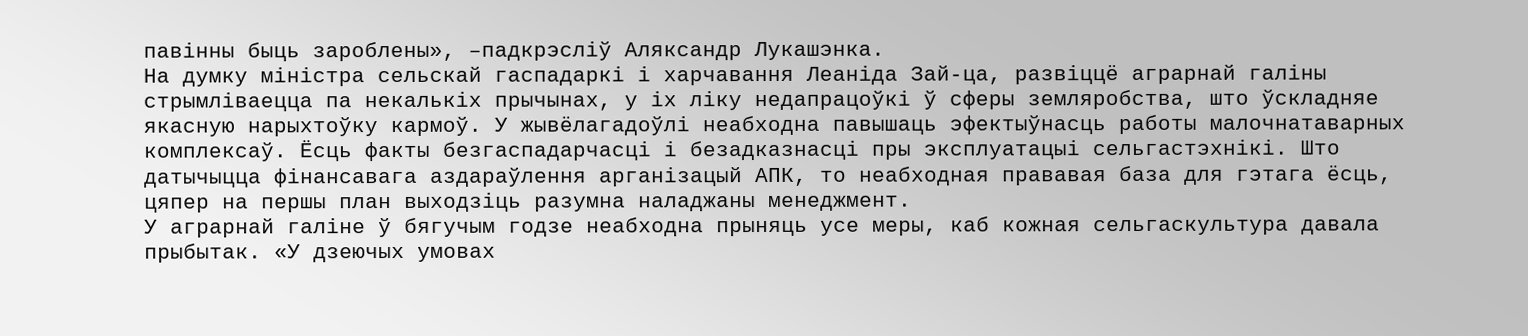павінны быць зароблены», –падкрэсліў Аляксандр Лукашэнка.
На думку міністра сельскай гаспадаркі і харчавання Леаніда Зай-ца, развіццё аграрнай галіны стрымліваецца па некалькіх прычынах, у іх ліку недапрацоўкі ў сферы земляробства, што ўскладняе якасную нарыхтоўку кармоў. У жывёлагадоўлі неабходна павышаць эфектыўнасць работы малочнатаварных комплексаў. Ёсць факты безгаспадарчасці і безадказнасці пры эксплуатацыі сельгастэхнікі. Што датычыцца фінансавага аздараўлення арганізацый АПК, то неабходная прававая база для гэтага ёсць, цяпер на першы план выходзіць разумна наладжаны менеджмент.
У аграрнай галіне ў бягучым годзе неабходна прыняць усе меры, каб кожная сельгаскультура давала прыбытак. «У дзеючых умовах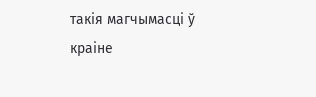такія магчымасці ў краіне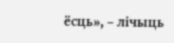ёсць», – лічыць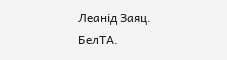Леанід Заяц.
БелТА.